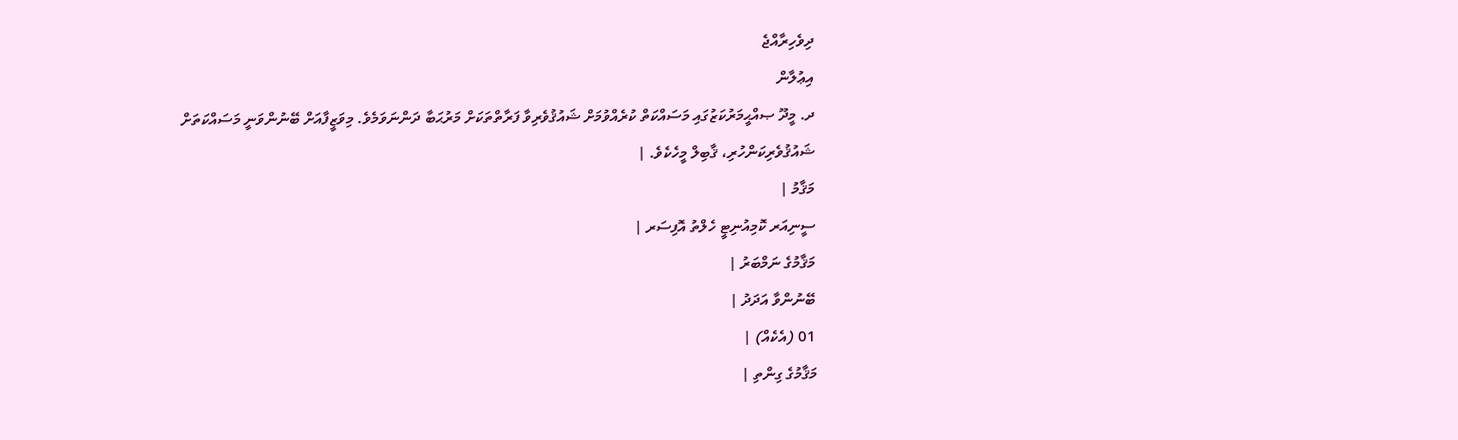ދިވެހިރާއްޖެ
އިޢުލާން
ދ. މީދޫ ޞއްޙީމަރުކަޒުގައި މަސައްކަތް ކުރެއްވުމަށް ޝައުޤުވެރިވާ ފަރާތްތަކަށް މަރުޙަބާ ދަންނަވަމެވެ. މިވަޒީފާއަށް ބޭނުންވަނީ މަސައްކަތަށް ޝައުޤުވެރިކަންހުރި، ޤާބިލް މީހެކެވެ. |
މަޤާމު |
ސީނިއަރ ކޮމިއުނިޓީ ހެލްތު އޮފިސަރ |
މަޤާމުގެ ނަމްބަރު |
ބޭނުންވާ އަދަދު |
01 (އެކެއް) |
މަޤާމުގެ ގިންތި |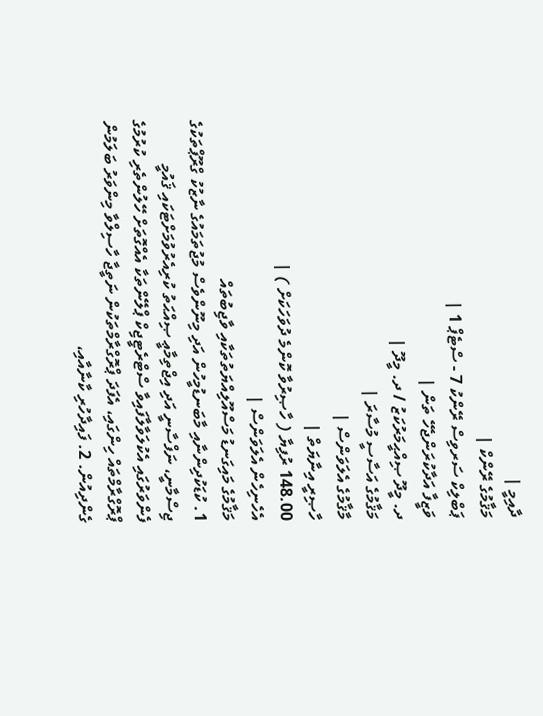ދާއިމީ |
މަޤާމުގެ ރޭންކް |
ޕަބްލިކް ސަރވިސް ރޭންކު 7 - ސްޓެޕް 1 |
ވަޒީފާ އަދާކުރަންޖެހޭ ތަން |
ދ. މީދޫ ޞިއްޙީމަރުކަޒު / ދ. މީދޫ |
މަޤާމުގެ އަސާސީ މުސާރަ |
މާޤާމުގެ އެލަވަންސް |
ހާޞިރީ އިނާޔަތް |
148.00 ރުފިޔާ ( ހާޞިރުވާ ކޮންމެ ދުވަހަކަށް ) |
އެހެނިހެން އެލަވަންސް |
މަޤާމުގެ މައިގަނޑު މަސްއޫލިއްޔަތުތަކާއި ވާޖިބުތައް
1. ކުޑަކުދިންނާއި މާބަނޑުމީހުން އަދި މިނޫންވެސް މުޖުތަމައުގެ ނާޒުކު ގްރޫޕްތަކުގެ ޖިސްމާނީ، ނަފްސާނީ އަދި އިޖްތިމާޢީ ޞިއްޙަތު ކުރިއެރުވުމަށްޓަކައި ޤައުމީ ފެންވަރުގައި އެކުލަވާލާފައިވާ ސްޓްރެޓީޖިކް ޕްލޭންތަކާ އެއްގޮތަށް ހޭލުންތެރި ކުރުމުގެ ޕްރޮގްރާމްތައް ހިންގައި، އެފަދަ ޕްރޮގްރާމްތަކުން ނަތީޖާ ހާސިލްވާ މިންވަރު ބަލަމުން ގެންދިއުން. 2. ފައިދާހުރި ކާނާއާއި،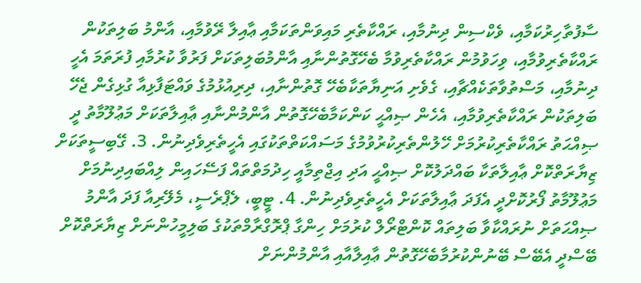ސާފުތާހިރުކަމާއި، ވެކްސިން ދިނުމާއި، ރައްކާތެރި މައިވަންތަކަމާއި ޢާއިލާ ރޭވުމާއި، އާންމު ބަލިތަކުން ރައްކާތެރިވުމާއި، ވިހަވުމުން ރައްކާތެރިވުމާ ބެހޭގޮތުންނާއި އާންމުބަލިތަކަށް ފަރުވާ ކުރުމާއި ފުރަތަމަ އެހީ ދިނުމާއި، މަސްތުވާތަކެއްޗާއި، ގެވެށި އަނިޔާތަކާބެހޭ ގޮތުންނާއި، ދިރިއުޅުމުގެ ވައްޓަފާޅިއާ ގުޅިގެން ޖެހޭ ބަލިތަކުން ރައްކާތެރިވުމާއި، އެހެން ޞިއްޙީ ކަންކަމާބެހޭގޮތުން އާންމުންނާއި ޢާއިލާތަކަށް މަޢުލޫމާތު ދީ ޞިއްޙަތު ރައްކާތެރިކުރުމަށް ހޭލުންތެރިކުރުވުމުގެ މަސައްކަތްތަކުގައި އެހީތެރިވެދިނުން. 3. ގޭބިސީތަކަށް ޒިޔާރަތްކޮށް ޢާއިލާތަކާ ބައްދަލުކޮށް ޞިއްޙީ އަދި އިޖްތިމާއީ ހިދުމަތްތައް ފަސޭހައިން ލިއްބައިދިނުމަށް މަޢުލޫމާތު ފޯރުކޮށްދީ އެފަދަ ޢާއިލާތަކަށް އެހީތެރިވެދިނުން. 4. ޓީބީ، ލެޕްރެސީ، މެލޭރިއާ ފަދަ އާންމު ޞިއްޙަތަށް ނުރައްކާވާ ބަލިތައް ކޮންޓްރޯލް ކުރުމަށް ހިންގާ ޕްރޮގްރާމްތަކުގެ ބަލިމީހުންނަށް ޒިޔާރަތްކޮށް ބޭސްދީ އެބޭސް ބޭނުންކުރުމާބެހޭގޮތުން ޢާއިލާއާއި އާންމުންނަށް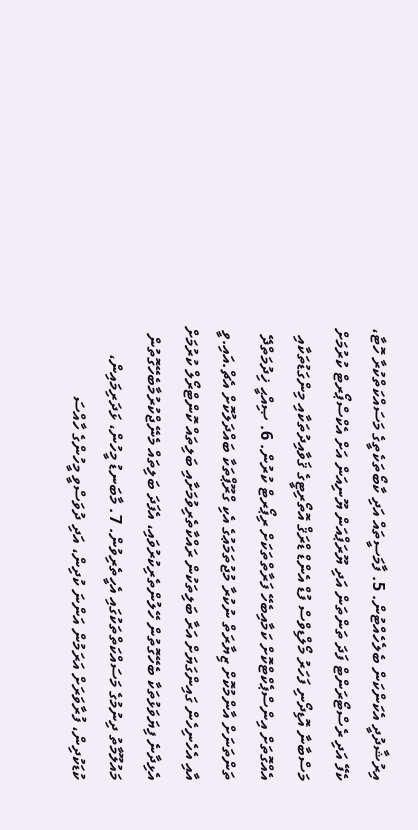އިރުޝާދުދީ އެކަންކަން ބެލެހެއްޓުން. 5. ފާމަސީތައް އަދި ކާބޯތަކެތީގެ މަސައްކަތްކުރާ ހޮޓާ، ކެފޭ އަދި ރެސްޓޯރަންޓް ފަދަ ތަންތަން އަދި ޔޫރަޕްއަން ޔޫނިއަން އަށް އެކްސްޕޯރޓް ކުރުމަށް މަސްބާނާ އޮޑިދޯނި ފަހަރު މޯލްޑިވްސް ފުޑް އެންޑް ޑްރަޤް އޮތޯރިޓީގެ ޤަވާއިދުތަކާއި މިންގަޑުތަކާއި އެއްގޮތަށް އިންސްޕެކްޓްކޮށް ކަމާއިބެހޭ ފަރާތްތަކަށް ރިޕޯރޓް ކުރުން. 6. ޞިއްޙީ ޚިދުމަތްދޭ ތަންތަނަށް އާންމުކޮށް ޒިޔާރަތް ނުކުރާ މުޖުތަމަޢުގެ އެކި ގްރޫޕްތަކާ ބައްދަލުކޮށް އެޗް.އައި.ވީ އާއި އެހެނިހެން ގައިންގަޔަށް އަރާ ބަލިތަކުން ރައްކާތެރިވުމަށާއި ބަލިތައް ކޮންޓްރޯލް ކުރުމަށް އެޅިދާނެ ފިޔަވަޅުތަކާ ބެހޭގޮތުން ހޭލުންތެރިކުރުވައި، އެފަދަ ބަލިތައް މެނޭޖްކުރުމާބެހޭގޮތުން މައުލޫމާތު ދިނުމުގެ މަސައްކަތްތަކުގައި އެހީތެރިވުން. 7. މާބަނޑު މީހުން، ޅަދަރިމައިން، ކުޑަކުދިން، ފުރާވަރަށް އަރަމުން އަންނަ ކުދިން، އަދި ދުވަސްވީ މީހުންގެ ހާއްސަ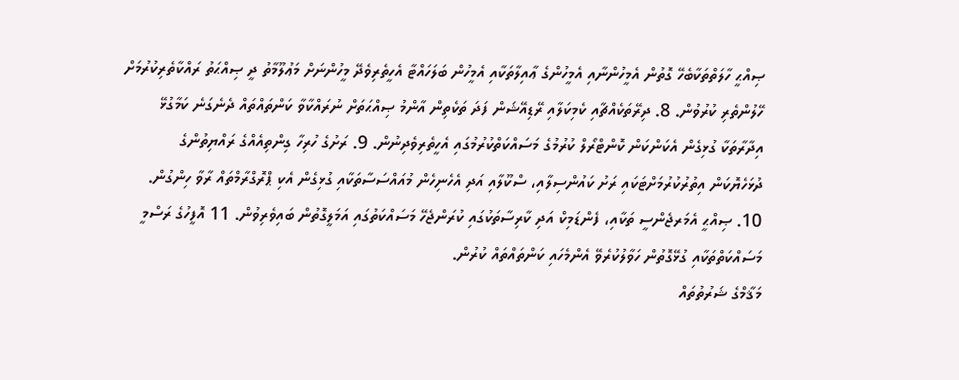ޞިއްޙީ ހާލަތްތަކާބެހޭ ގޮތުން އެމީހުންނާއި އެމީހުންގެ ޢާއިލާތަކާއި އެމީހުން ބަލަހައްޓާ އެހީތެރިވެދޭ މީހުންނަށް މަޢުލޫމާތު ދީ ޞިއްޙަތު ރައްކާތެރިކުރުމަށް ހޭލުންތެރި ކުރުވުން. 8. ދިރޭތަކެއްޗާއި ކެމިކަލާއި ރޭޑިއޭޝަން ފަދަ ތަކެތިން އާންމު ޞިއްޙަތަށް ނުރައްކާވާ ކަންތައްތައް ދެނެގަނެ ކަމާގުޅޭ އިދާރާތަކާ ގުޅިގެން އެކަންކަން ކޮންޓްރޯލް ކުރުމުގެ މަސައްކަތްކުރުމުގައި އެހީތެރިވެދިނުން. 9. ރަށުގެ ހުރިހާ ގިންތިއެއްގެ ރައްޔިތުންގެ ދުޅަހެޔޮކަން އިތުރުކުރުމަށްޓަކައި ރަށު ކައުންސިލާއި، ސްކޫލާއި އަދި އެހެނިހެން މުއައްސަސާތަކާއި ގުޅިގެން އެކި ޕްރޮގްރާމްތައް ރާވާ ހިންގުން. 10. ޞިއްޙީ އެމަރޖެންސީ ތަކާއި، ފެންޑަމިކް އަދި ކާރިސާތަކުގައި ކުރަންޖެހޭ މަސައްކަތުގައި އަމަލީގޮތުން ބައިވެރިވުން. 11 އޮފީހުގެ ރަސްމީ މަސައްކަތްތަކާއި ގުޅޭގޮތުން ހަވާލުކުރެވޭ އެންމެހައި ކަންތައްތައް ކުރުން.
މަޤާމްގެ ޝަރުތުތައް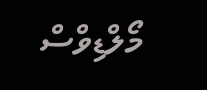މޯލްޑިވްސް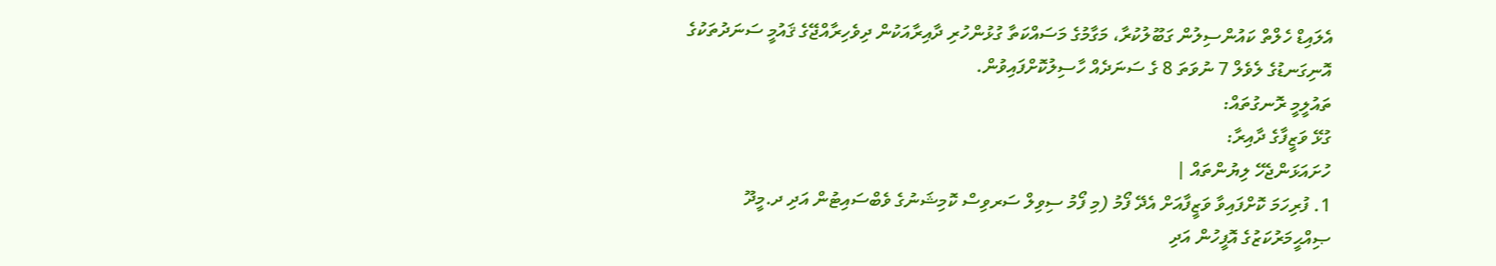އެލައިޑް ހެލްތް ކައުންސިލުން ގަބޫލުކުރާ، މަގާމުގެ މަސައްކަތާ ގުޅުންހުރި ދާއިރާއަކުން ދިވެހިރާއްޖޭގެ ޤައުމީ ސަނަދުތަކުގެ އޮނިގަނޑުގެ ލެވެލް 7 ނުވަތަ 8 ގެ ސަނަދެއް ހާސިލުކޮށްފައިވުން.
ތައުލީމީ ރޮނގުތައް:
ގުޅޭ ވަޒީފާގެ ދާއިރާ:
ހުށައަޅަންޖެހޭ ލިޔުންތައް |
1. ފުރިހަމަ ކޮށްފައިވާ ވަޒީފާއަށް އެދޭ ފޯމު (މި ފޯމު ސިވިލް ސަރވިސް ކޮމިޝަނުގެ ވެބްސައިޓުން އަދި ދ.މީދޫ ޞިއްޙީމަރުކަޒުގެ އޮފީހުން އަދި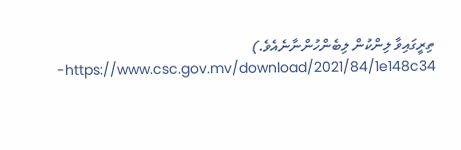ތިރީގައިވާ ލިންކުން ލިބެންހުންނާނެއެވެ.) https://www.csc.gov.mv/download/2021/84/1e148c34-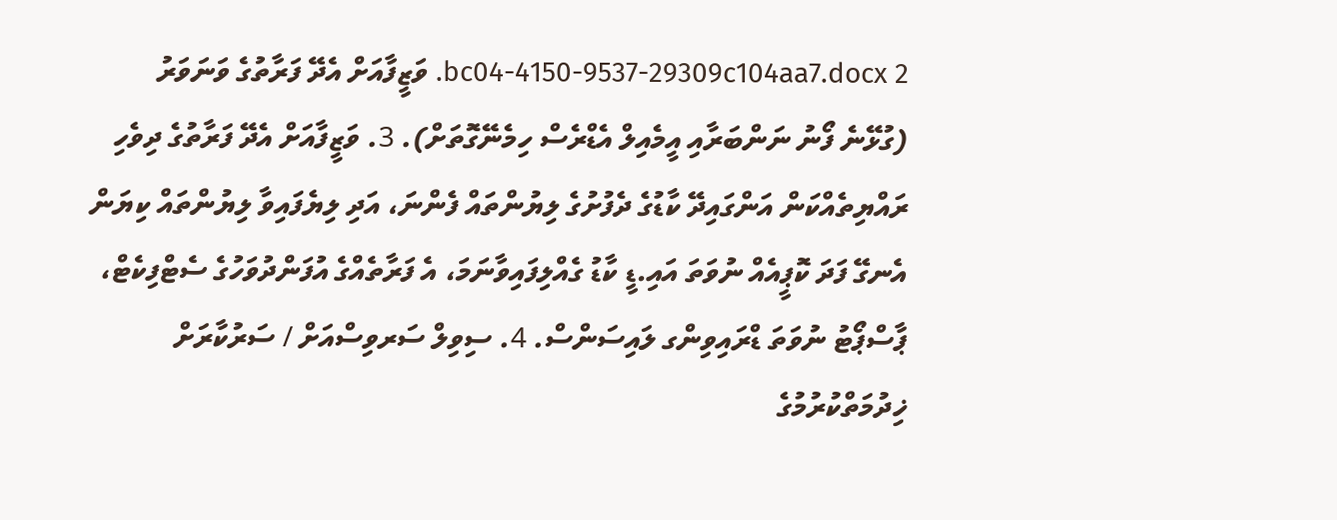bc04-4150-9537-29309c104aa7.docx 2. ވަޒީފާއަށް އެދޭ ފަރާތުގެ ވަނަވަރު (ގުޅޭނެ ފޯނު ނަންބަރާއި އީމެއިލް އެޑްރެސް ހިމެނޭގޮތަށް). 3. ވަޒީފާއަށް އެދޭ ފަރާތުގެ ދިވެހި ރައްޔިތެއްކަން އަންގައިދޭ ކާޑުގެ ދެފުށުގެ ލިޔުންތައް ފެންނަ، އަދި ލިޔެފައިވާ ލިޔުންތައް ކިޔަން އެނގޭ ފަދަ ކޮޕީއެއް ނުވަތަ އައި.ޑީ ކާޑު ގެއްލިފައިވާނަމަ، އެ ފަރާތެއްގެ އުފަންދުވަހުގެ ސެޓްފިކެޓް، ޕާސްޕޯޓު ނުވަތަ ޑްރައިވިންގ ލައިސަންސް. 4. ސިވިލް ސަރވިސްއަށް / ސަރުކާރަށް ޚިދުމަތްކުރުމުގެ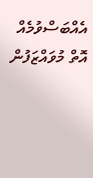އެއްބަސްވުމެއް އޮތް މުވައްޒަފުން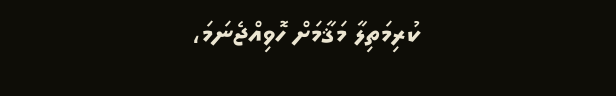ކުރިމަތިލާ މަޤާމަށް ހޮވިއްޖެނަމަ،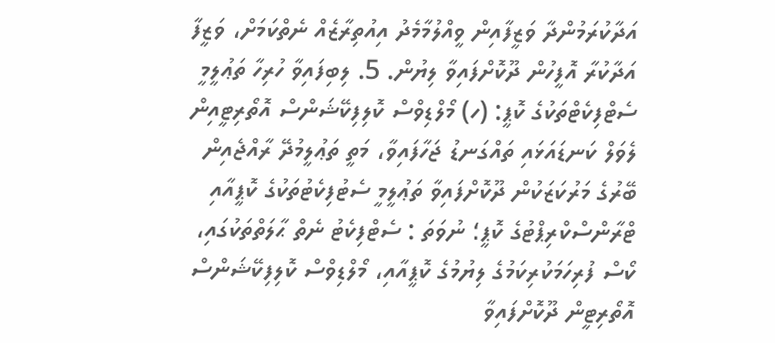އަދާކުރަމުންދާ ވަޒީފާއިން ވީއްލުމާމެދު އިއުތިރާޒެއް ނެތްކަމަށް، ވަޒީފާ އަދާކުރާ އޮފީހުން ދޫކޮށްފައިވާ ލިޔުން. 5. ލިބިފައިވާ ހުރިހާ ތަޢުލީމީ ސެޓްފިކެޓްތަކުގެ ކޮޕީ: (ހ) މޯލްޑިވްސް ކޮލިފިކޭޝަންސް އޮތޯރިޓީއިން ލެވަލް ކަނޑައަޅައި ތައްގަނޑު ޖަހާފައިވާ، މަތީ ތަޢުލީމުދޭ ރާއްޖެއިން ބޭރުގެ މަރުކަޒަކުން ދޫކޮށްފައިވާ ތަޢުލީމީ ސެޓުފިކެޓުތަކުގެ ކޮޕީއާއި ޓްރާންސްކްރިޕްޓުގެ ކޮޕީ؛ ނުވަތަ : ސެޓްފިކެޓު ނެތް ޙާލަތްތަކުގައި، ކޯސް ފުރިހަމަކުރިކަމުގެ ލިޔުމުގެ ކޮޕީއާއި، މޯލްޑިވްސް ކޮލިފިކޭޝަންސް އޮތޯރިޓީން ދޫކޮށްފައިވާ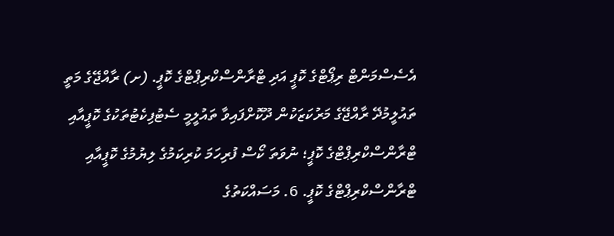އެސެސްމަންޓް ރިޕޯޓްގެ ކޮޕީ އަދި ޓްރާންސްކްރިޕްޓްގެ ކޮޕީ. (ށ) ރާއްޖޭގެ މަތީ ތައުލީމުދޭ ރާއްޖޭގެ މަރުކަޒަކުން ދޫކޮށްފައިވާ ތައުލީމީ ސެޓުފިކެޓުތަކުގެ ކޮޕީއާއި ޓްރާންސްކްރިޕްޓްގެ ކޮޕީ؛ ނުވަތަ ކޯސް ފުރިހަމަ ކުރިކަމުގެ ލިޔުމުގެ ކޮޕީއާއި ޓްރާންސްކްރިޕްޓްގެ ކޮޕީ. 6. މަސައްކަތުގެ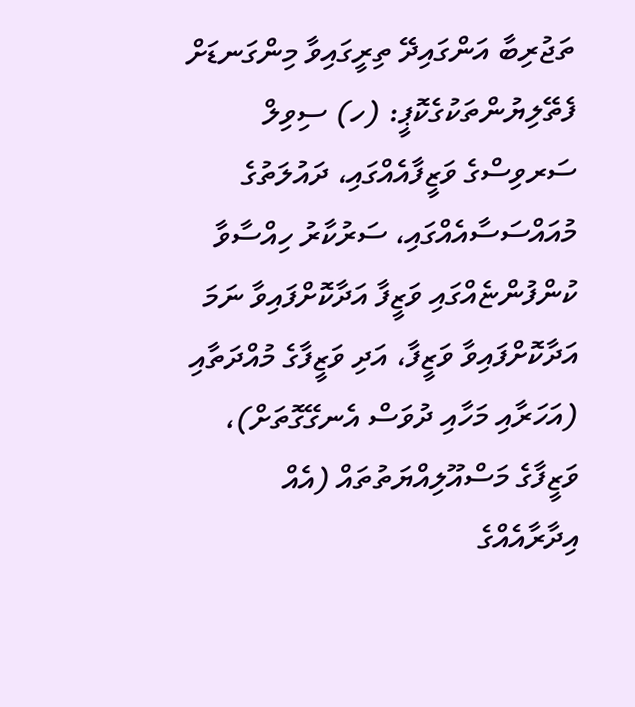ތަޖުރިބާ އަންގައިދޭ ތިރީގައިވާ މިންގަނޑަށް ފެތޭލިޔުންތަކުގެކޮޕީ: (ހ) ސިވިލް ސަރވިސްގެ ވަޒީފާއެއްގައި، ދައުލަތުގެ މުއައްސަސާއެއްގައި، ސަރުކާރު ހިއްސާވާ ކުންފުންޏެއްގައި ވަޒީފާ އަދާކޮށްފައިވާ ނަމަ އަދާކޮށްފައިވާ ވަޒީފާ، އަދި ވަޒީފާގެ މުއްދަތާއި (އަހަރާއި މަހާއި ދުވަސް އެނގޭގޮތަށް)، ވަޒީފާގެ މަސްއޫލިއްޔަތުތައް (އެއް އިދާރާއެއްގެ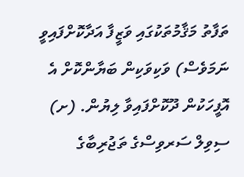ތަފާތު މަޤާމުތަކުގައި ވަޒީފާ އަދާކޮށްފައިވީ ނަމަވެސް) ވަކިވަކިން ބަޔާންކޮށް އެ އޮފީހަކުން ދޫކޮށްފައިވާ ލިޔުން. (ށ) ސިވިލް ސަރވިސްގެ ތަޖުރިބާގެ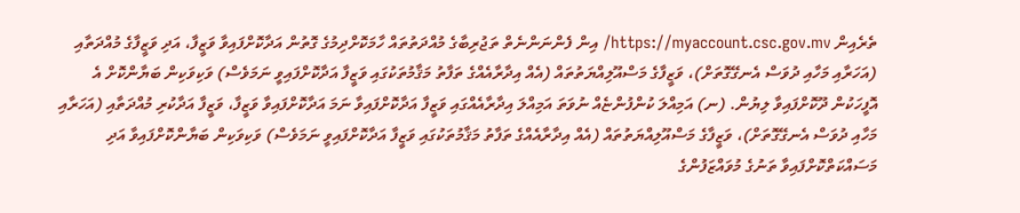ތެރެއިން https://myaccount.csc.gov.mv/ އިން ފެންނަންނެތް ތަޖުރިބާގެ މުއްދަތުތައް ހާމަކޮށްދިމުގެ ގޮތުން އަދާކޮށްފައިވާ ވަޒީފާ، އަދި ވަޒީފާގެ މުއްދަތާއި (އަހަރާއި މަހާއި ދުވަސް އެނގޭގޮތަށް)، ވަޒީފާގެ މަސްއޫލިއްޔަތުތައް (އެއް އިދާރާއެއްގެ ތަފާތު މަޤާމުތަކުގައި ވަޒީފާ އަދާކޮށްފައިވީ ނަމަވެސް) ވަކިވަކިން ބަޔާންކޮށް އެ އޮފީހަކުން ދޫކޮށްފައިވާ ލިޔުން. (ނ) އަމިއްލަ ކުންފުންޏެއް ނުވަތަ އަމިއްލަ އިދާރާއެއްގައި ވަޒީފާ އަދާކޮށްފައިވާ ނަމަ އަދާކޮށްފައިވާ ވަޒީފާ، ވަޒީފާ އަދާކުރި މުއްދަތާއި (އަހަރާއި މަހާއި ދުވަސް އެނގޭގޮތަށް)، ވަޒީފާގެ މަސްއޫލިއްޔަތުތައް (އެއް އިދާރާއެއްގެ ތަފާތު މަޤާމުތަކުގައި ވަޒީފާ އަދާކޮށްފައިވީ ނަމަވެސް) ވަކިވަކިން ބަޔާންކޮށްފައިވާ އަދި މަސައްކަތްކޮށްފައިވާ ތަނުގެ މުވައްޒަފުންގެ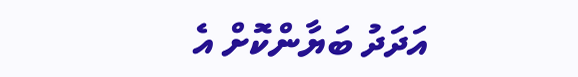އަދަދު ބަޔާންކޮށް އެ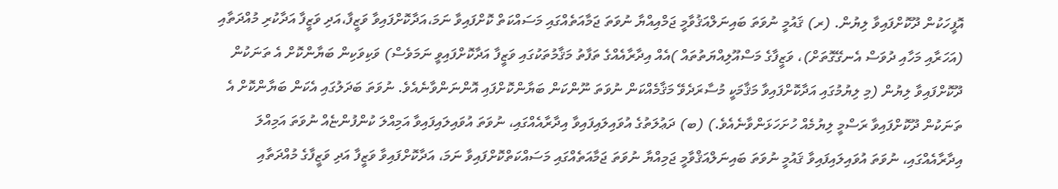އޮފީހަކުން ދޫކޮށްފައިވާ ލިޔުން. (ރ) ޤައުމީ ނުވަތަ ބައިނަލްއަޤުވާމީ ޖަމްއިއްޔާ ނުވަތަ ޖަމާއަތެއްގައި މަސައްކަތް ކޮށްފައިވާ ނަމަ،އަދާކޮށްފައިވާ ވަޒީފާ،އަދި ވަޒީފާ އަދާކުރި މުއްދަތާއި (އަހަރާއި މަހާއި ދުވަސް އެނގޭގޮތަށް)، ވަޒީފާގެ މަސްއޫލިއްޔަތުތައް )އެއް އިދާރާއެއްގެ ތަފާތު މަޤާމުތަކުގައި ވަޒީފާ އަދާކޮށްފައިވީ ނަމަވެސް) ވަކިވަކިން ބަޔާންކޮށް އެ ތަނަކުން ދޫކޮށްފައިވާ ލިޔުން (މި ލިޔުމުގައި އަދާކޮށްފައިވާ މަޤާމަކީ މުސާރަދެވޭ މަޤާމެއްކަން ނުވަތަ ނޫންކަން ބަޔާންކޮށްފައި އޮންނަންވާނެއެވެ. ނުވަތަ ބަދަލުގައި އެކަން ބަޔާންކޮށް އެ ތަނަކުން ދޫކޮށްފައިވާ ރަސްމީ ލިޔުމެއް ހުށަހަޅަންވާނެއެވެ.) (ބ) ދަޢުލަތުގެ އުވައިލައިފައިވާ އިދާރާއެއްގައި، ނުވަތަ އުވައިލައިފައިވާ އަމިއްލަ ކުންފުންޏެއް ނުވަތަ އަމިއްލަ އިދާރާއެއްގައި، ނުވަތަ އުވައިލައިފައިވާ ޤައުމީ ނުވަތަ ބައިނަލްއަޤްވާމީ ޖަމިއްޔާ ނުވަތަ ޖަމާއަތެއްގައި މަސައްކަތްކޮށްފައިވާ ނަމަ، އަދާކޮށްފައިވާ ވަޒީފާ އަދި ވަޒީފާގެ މުއްދަތާއި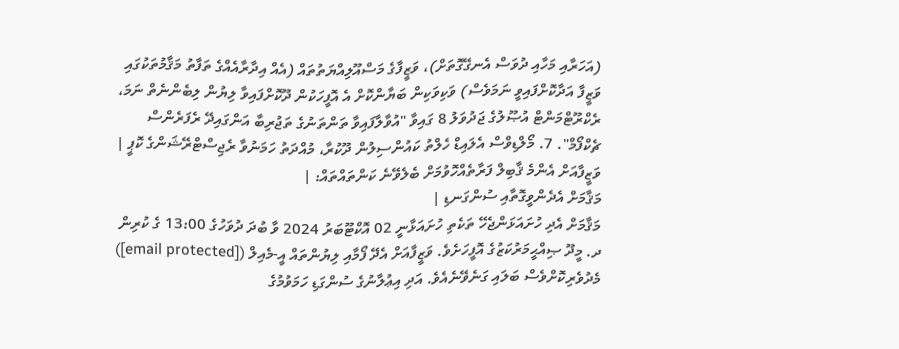(އަހަރާއި މަހާއި ދުވަސް އެނގޭގޮތަށް)، ވަޒީފާގެ މަސްއޫލިއްޔަތުތައް (އެއް އިދާރާއެއްގެ ތަފާތު މަޤާމުތަކުގައި ވަޒީފާ އަދާކޮށްފައިވީ ނަމަވެސް) ވަކިވަކިން ބަޔާންކޮށް އެ އޮފީހަކުން ދޫކޮށްފައިވާ ލިޔުން ލިބެންނެތް ނަމަ، ރެކްރޫޓްމަންޓް އުޞޫލުގެ ޖަދުވަލު 8 ގައިވާ "އުވާލާފައިވާ ތަންތަނުގެ ތަޖުރިބާ އަންގައިދޭ ރެފަރެންސް ޗެކްފޯމް". 7. މޯލްޑިވްސް އެލައިޑް ހެލްތު ކައުންސިލުން ދޫކުރާ، މުއްދަތު ހަމަނުވާ ރެޖިސްޓްރޭޝަންގެ ކޮޕީ |
ވަޒީފާއަށް އެންމެ ޤާބިލް ފަރާތެއްހޮވުމަށް ބެލެވޭނެ ކަންތައްތައް: |
މަޤާމަށް އެދެންވީގޮތާއި ސުންގަނޑި |
މަޤާމަށް އެދި ހުށައަޅަންޖެހޭ ތަކެތި ހުށައަޅާނީ 02 އޮކްޓޫބަރު 2024 ވާ ބުދަ ދުވަހުގެ 13:00 ގެ ކުރިން ދ. މީދޫ ޞިއްޙީމަރުކަޒުގެ އޮފީހަށެވެ. ވަޒީފާއަށް އެދޭ ފޯމާއި ލިޔުންތައް އީ-މެއިލް ([email protected]) މެދުވެރިކޮށްވެސް ބަލައި ގަނެވޭނެއެވެ. އަދި އިޢުލާނުގެ ސުންގަޑި ހަމަވުމުގެ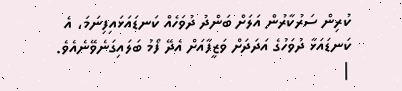ކުރިން ސަރުކާރުން އަލަށް ބަންދު ދުވަހެއް ކަނޑައަޅައިފިނަމަ، އެ ކަނޑައަޅާ ދުވަހުގެ އަދަދަށް ވަޒީފާއަށް އެދޭ ފޯމު ބަލައިގަނެވޭނެއެވެ. |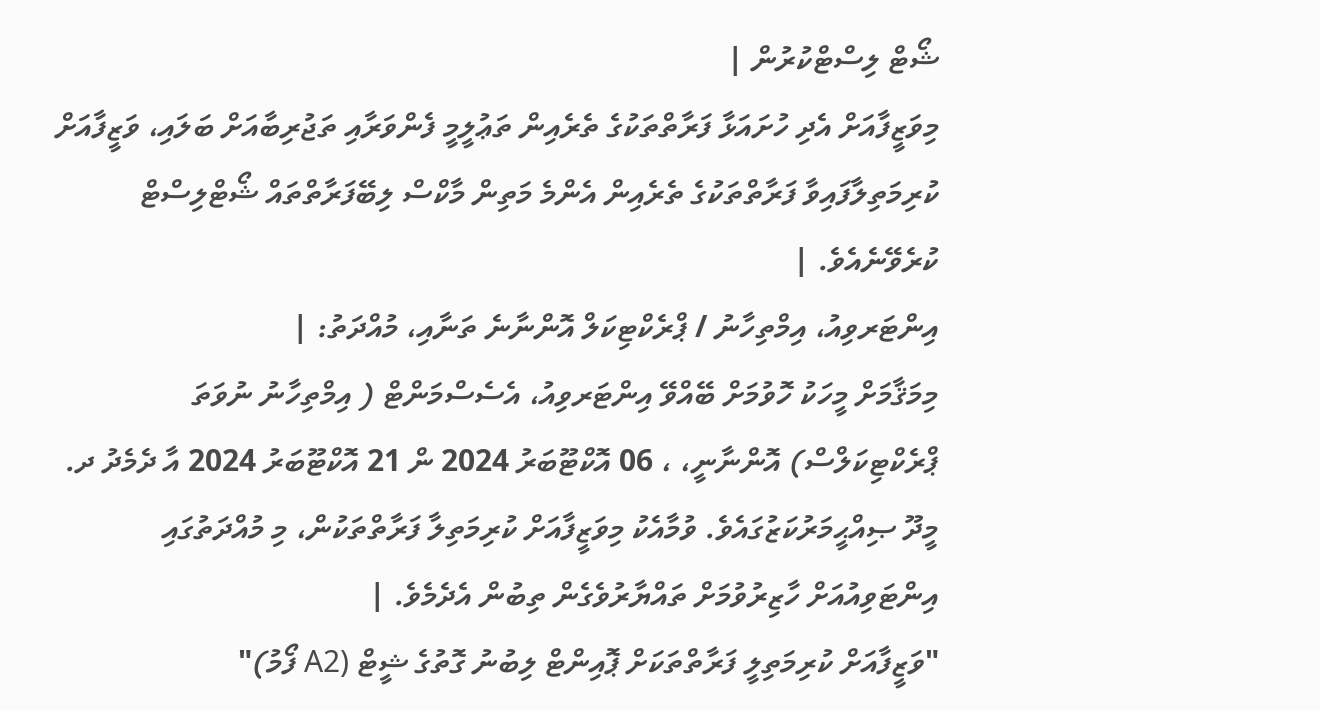ޝޯޓް ލިސްޓްކުރުން |
މިވަޒީފާއަށް އެދި ހުށައަޅާ ފަރާތްތަކުގެ ތެރެއިން ތަޢުލީމީ ފެންވަރާއި ތަޖުރިބާއަށް ބަލައި، ވަޒީފާއަށް ކުރިމަތިލާފައިވާ ފަރާތްތަކުގެ ތެރެއިން އެންމެ މަތިން މާކްސް ލިބޭފަރާތްތައް ޝޯޓްލިސްޓް ކުރެވޭނެއެވެ. |
އިންޓަރވިއު، އިމްތިހާނު / ޕްރެކްޓިކަލް އޮންނާނެ ތަނާއި، މުއްދަތު: |
މިމަޤާމަށް މީހަކު ހޮވުމަށް ބޭއްވޭ އިންޓަރވިއު، އެސެސްމަންޓް ( އިމްތިހާނު ނުވަތަ ޕްރެކްޓިކަލްސް) އޮންނާނީ، ، 06 އޮކްޓޫބަރު 2024 ން 21 އޮކްޓޫބަރު 2024 އާ ދެމެދު ދ. މީދޫ ޞިއްޙީމަރުކަޒުގައެވެ. ވުމާއެކު މިވަޒީފާއަށް ކުރިމަތިލާ ފަރާތްތަކުން، މި މުއްދަތުގައި އިންޓަވިއުއަށް ހާޒިރުވުމަށް ތައްޔާރުވެގެން ތިބުން އެދެމެވެ. |
"ވަޒީފާއަށް ކުރިމަތިލީ ފަރާތްތަކަށް ޕޮއިންޓް ލިބުނު ގޮތުގެ ޝީޓް (A2 ފޯމު)"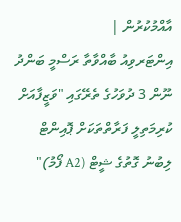އާއްމުކުރުން |
އިންޓަރވިއު ބާއްވާތާ ރަސްމީ ބަންދު ނޫން 3 ދުވަހުގެ ތެރޭގައި "ވަޒީފާއަށް ކުރިމަތިލީ ފަރާތްތަކަށް ޕޮއިންޓް ލިބުނު ގޮތުގެ ޝީޓް (A2 ފޯމު)"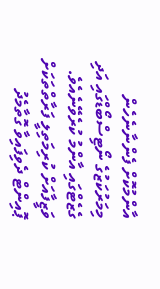އާންމުކޮށް ފެންނާނެހެން މިމަރުކަޒުގެ ނޯޓިސްބޯޑްގައި އަދި ގެޒެޓްގައި އާންމު ކުރެވޭނެއެވެ. ވަޒީފާއަށް ކުރިމަތިލީ ފަރާތްތަކަށް ޕޮއިންޓް ދެވިފައިވާ ގޮތާމެދު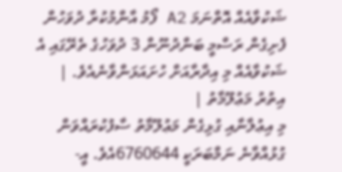ޝަކުވާއެއް އޮތްނަމަ A2 ފޯމު އާންމުކުރާ ދުވަހުން ފެށިގެން ރަސްމީ ބަންދުނޫން 3 ދުވަހުގެ ތެރޭގައި އެ ޝަކުވާއެއް މި އިދާރާއަށް ހުށައަޅަންވާނެއެވެ. |
އިތުރު މަޢުލޫމާތު |
މި އިޢުލާނާއި ގުޅިގެން މަޢުލޫމާތު ސާފުކުރައްވަން ގުޅުއްވާނެ ނަމްބަރަކީ 6760644އެވެ. އީ-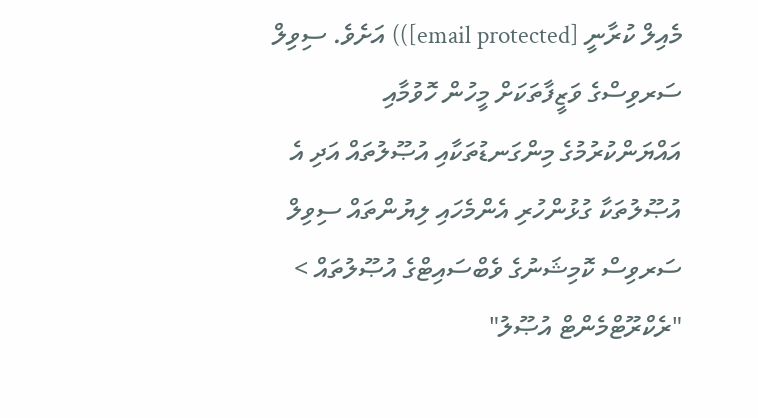މެއިލް ކުރާނީ [email protected])) އަށެވެ. ސިވިލް ސަރވިސްގެ ވަޒީފާތަކަށް މީހުން ހޮވުމާއި އައްޔަންކުރުމުގެ މިންގަނޑުތަކާއި އުޞޫލުތައް އަދި އެ އުޞޫލުތަކާ ގުޅުންހުރި އެންމެހައި ލިޔުންތައް ސިވިލް ސަރވިސް ކޮމިޝަނުގެ ވެބްސައިޓްގެ އުޞޫލުތައް > "ރެކްރޫޓްމެންޓް އުޞޫލު"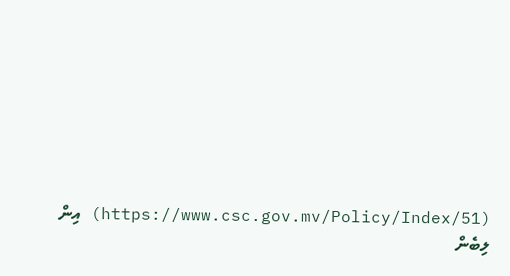(https://www.csc.gov.mv/Policy/Index/51) އިން ލިބެން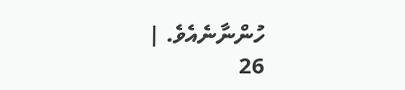ހުންނާނެއެވެ. |
26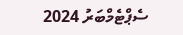ސެޕްޓެމްބަރު 2024